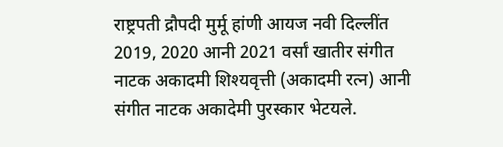राष्ट्रपती द्रौपदी मुर्मू हांणी आयज नवी दिल्लींत 2019, 2020 आनी 2021 वर्सां खातीर संगीत नाटक अकादमी शिश्यवृत्ती (अकादमी रत्न) आनी संगीत नाटक अकादेमी पुरस्कार भेटयले.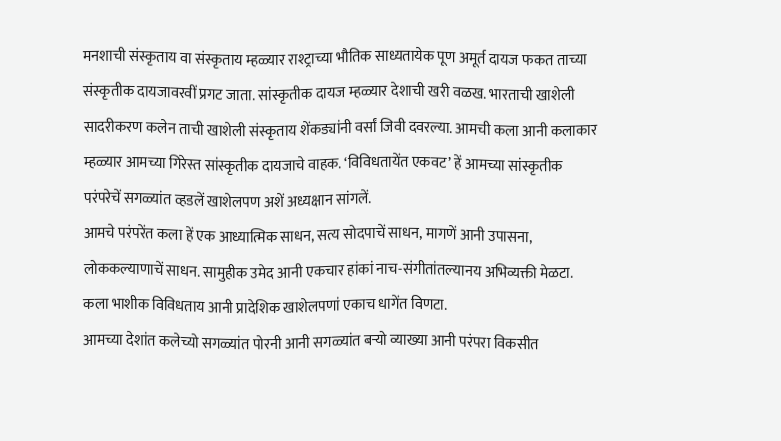मनशाची संस्कृताय वा संस्कृताय म्हळ्यार राश्ट्राच्या भौतिक साध्यतायेक पूण अमूर्त दायज फकत ताच्या संस्कृतीक दायजावरवीं प्रगट जाता. सांस्कृतीक दायज म्हळ्यार देशाची खरी वळख. भारताची खाशेली सादरीकरण कलेन ताची खाशेली संस्कृताय शेंकड्यांनी वर्सां जिवी दवरल्या. आमची कला आनी कलाकार म्हळ्यार आमच्या गिरेस्त सांस्कृतीक दायजाचे वाहक. ‘विविधतायेंत एकवट’ हें आमच्या सांस्कृतीक परंपरेचें सगळ्यांत व्हडलें खाशेलपण अशें अध्यक्षान सांगलें.
आमचे परंपरेंत कला हें एक आध्यात्मिक साधन, सत्य सोदपाचें साधन, मागणें आनी उपासना, लोककल्याणाचें साधन. सामुहीक उमेद आनी एकचार हांकां नाच-संगीतांतल्यानय अभिव्यक्ती मेळटा. कला भाशीक विविधताय आनी प्रादेशिक खाशेलपणां एकाच धागेंत विणटा.
आमच्या देशांत कलेच्यो सगळ्यांत पोरनी आनी सगळ्यांत बऱ्यो व्याख्या आनी परंपरा विकसीत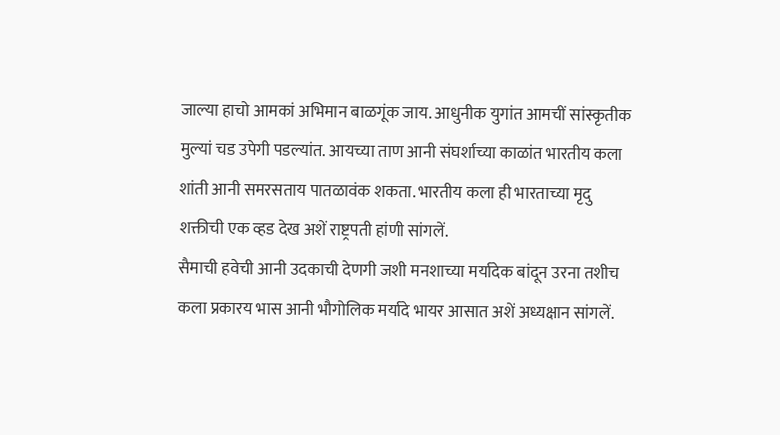जाल्या हाचो आमकां अभिमान बाळगूंक जाय. आधुनीक युगांत आमचीं सांस्कृतीक मुल्यां चड उपेगी पडल्यांत. आयच्या ताण आनी संघर्शाच्या काळांत भारतीय कला शांती आनी समरसताय पातळावंक शकता. भारतीय कला ही भारताच्या मृदु शक्तीची एक व्हड देख अशें राष्ट्रपती हांणी सांगलें.
सैमाची हवेची आनी उदकाची देणगी जशी मनशाच्या मर्यादेक बांदून उरना तशीच कला प्रकारय भास आनी भौगोलिक मर्यादे भायर आसात अशें अध्यक्षान सांगलें.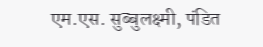एम.एस. सुब्बुलक्ष्मी, पंडित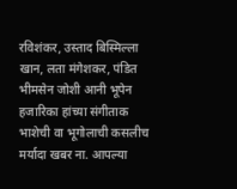रविशंकर, उस्ताद बिस्मिल्ला खान, लता मंगेशकर, पंडित भीमसेन जोशी आनी भूपेन हजारिका हांच्या संगीताक भाशेची वा भूगोलाची कसलीच मर्यादा खबर ना. आपल्या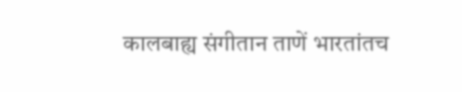कालबाह्य संगीतान ताणें भारतांतच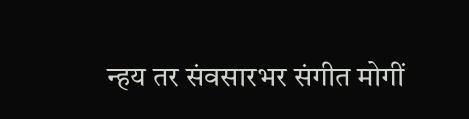न्हय तर संवसारभर संगीत मोगीं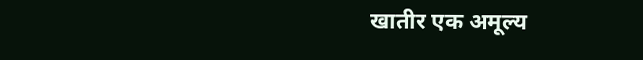खातीर एक अमूल्य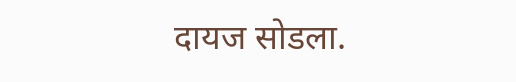दायज सोडला.